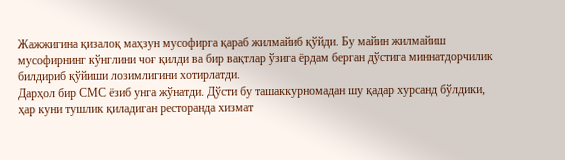Жажжигина қизалоқ маҳзун мусофирга қараб жилмайиб қўйди. Бу майин жилмайиш мусофирнинг кўнглини чоғ қилди ва бир вақтлар ўзига ёрдам берган дўстига миннатдорчилик билдириб қўйиши лозимлигини хотирлатди.
Дарҳол бир СМС ёзиб унга жўнатди. Дўсти бу ташаккурномадан шу қадар хурсанд бўлдики, ҳар куни тушлик қиладиган ресторанда хизмат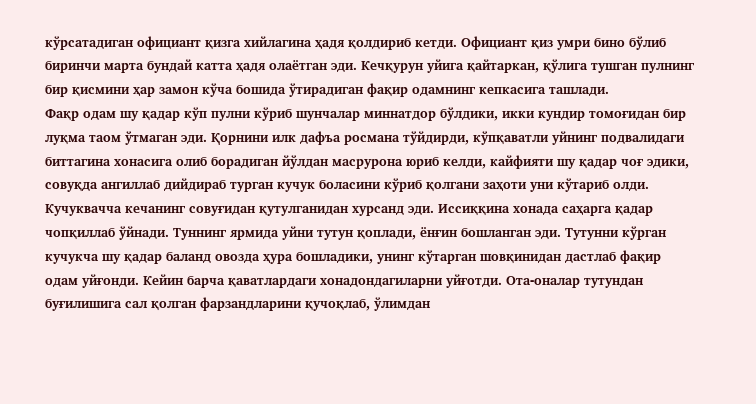кўрсатадиган официант қизга хийлагина ҳадя қолдириб кетди. Официант қиз умри бино бўлиб биринчи марта бундай катта ҳадя олаётган эди. Кечқурун уйига қайтаркан, қўлига тушган пулнинг бир қисмини ҳар замон кўча бошида ўтирадиган фақир одамнинг кепкасига ташлади.
Фақр одам шу қадар кўп пулни кўриб шунчалар миннатдор бўлдики, икки кундир томоғидан бир луқма таом ўтмаган эди. Қорнини илк дафъа росмана тўйдирди, кўпқаватли уйнинг подвалидаги биттагина хонасига олиб борадиган йўлдан масрурона юриб келди, кайфияти шу қадар чоғ эдики, совуқда ангиллаб дийдираб турган кучук боласини кўриб қолгани заҳоти уни кўтариб олди.
Кучуквачча кечанинг совуғидан қутулганидан хурсанд эди. Иссиққина хонада саҳарга қадар чопқиллаб ўйнади. Туннинг ярмида уйни тутун қоплади, ёнғин бошланган эди. Тутунни кўрган кучукча шу қадар баланд овозда ҳура бошладики, унинг кўтарган шовқинидан дастлаб фақир одам уйғонди. Кейин барча қаватлардаги хонадондагиларни уйғотди. Ота-оналар тутундан буғилишига сал қолган фарзандларини қучоқлаб, ўлимдан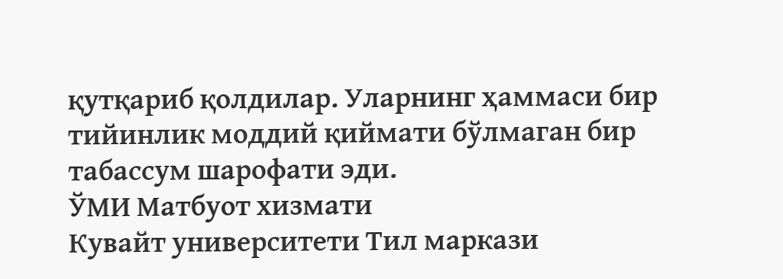қутқариб қолдилар. Уларнинг ҳаммаси бир тийинлик моддий қиймати бўлмаган бир табассум шарофати эди.
ЎМИ Матбуот хизмати
Кувайт университети Тил маркази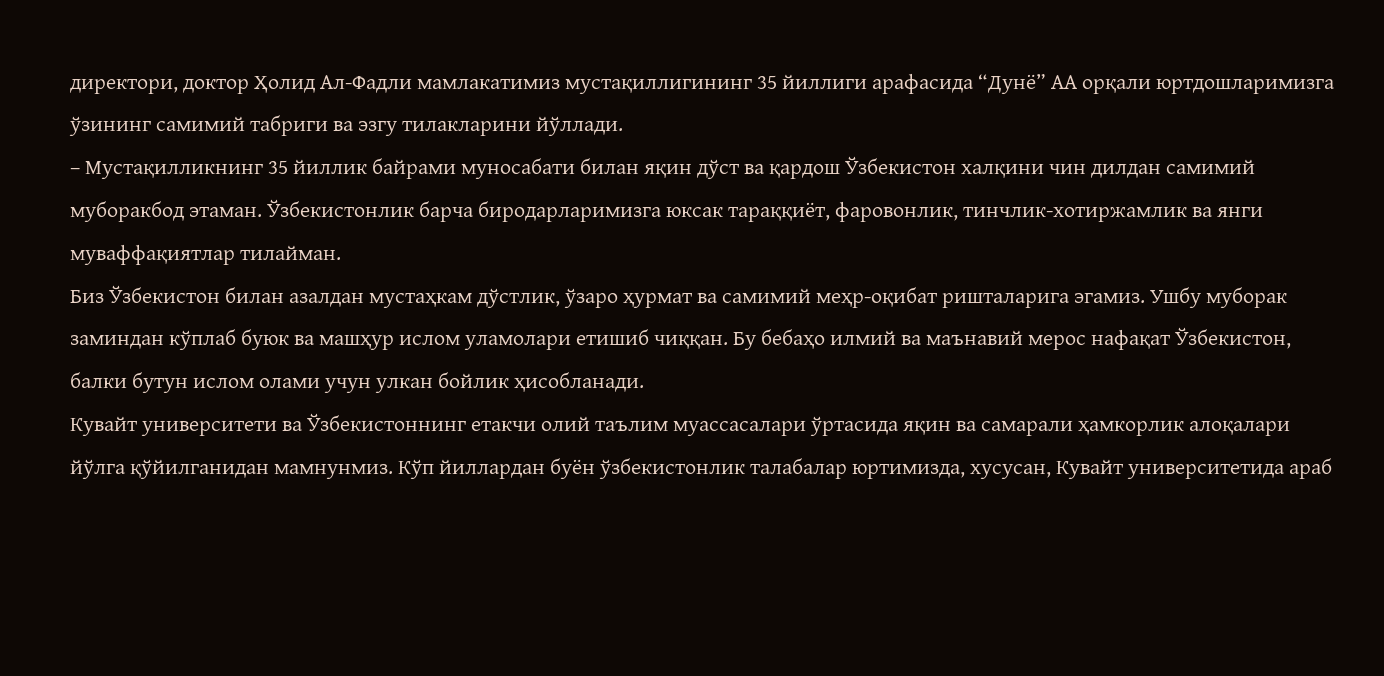директори, доктор Ҳолид Ал-Фадли мамлакатимиз мустақиллигининг 35 йиллиги арафасида “Дунё” АА орқали юртдошларимизга ўзининг самимий табриги ва эзгу тилакларини йўллади.
– Мустақилликнинг 35 йиллик байрами муносабати билан яқин дўст ва қардош Ўзбекистон халқини чин дилдан самимий муборакбод этаман. Ўзбекистонлик барча биродарларимизга юксак тараққиёт, фаровонлик, тинчлик-хотиржамлик ва янги муваффақиятлар тилайман.
Биз Ўзбекистон билан азалдан мустаҳкам дўстлик, ўзаро ҳурмат ва самимий меҳр-оқибат ришталарига эгамиз. Ушбу муборак заминдан кўплаб буюк ва машҳур ислом уламолари етишиб чиққан. Бу бебаҳо илмий ва маънавий мерос нафақат Ўзбекистон, балки бутун ислом олами учун улкан бойлик ҳисобланади.
Кувайт университети ва Ўзбекистоннинг етакчи олий таълим муассасалари ўртасида яқин ва самарали ҳамкорлик алоқалари йўлга қўйилганидан мамнунмиз. Кўп йиллардан буён ўзбекистонлик талабалар юртимизда, хусусан, Кувайт университетида араб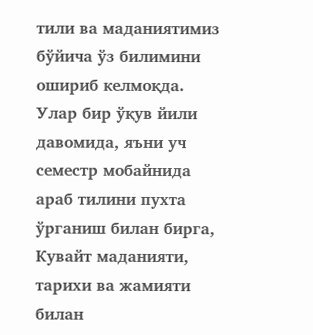тили ва маданиятимиз бўйича ўз билимини ошириб келмоқда. Улар бир ўқув йили давомида, яъни уч семестр мобайнида араб тилини пухта ўрганиш билан бирга, Кувайт маданияти, тарихи ва жамияти билан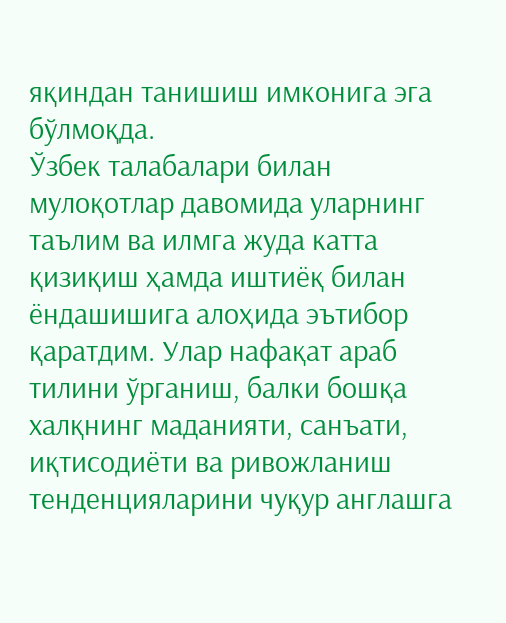яқиндан танишиш имконига эга бўлмоқда.
Ўзбек талабалари билан мулоқотлар давомида уларнинг таълим ва илмга жуда катта қизиқиш ҳамда иштиёқ билан ёндашишига алоҳида эътибор қаратдим. Улар нафақат араб тилини ўрганиш, балки бошқа халқнинг маданияти, санъати, иқтисодиёти ва ривожланиш тенденцияларини чуқур англашга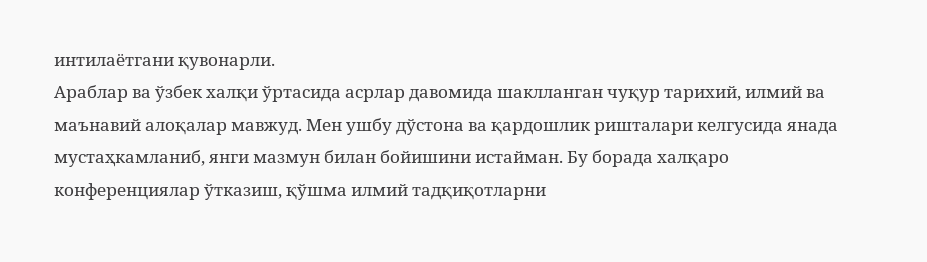интилаётгани қувонарли.
Араблар ва ўзбек халқи ўртасида асрлар давомида шаклланган чуқур тарихий, илмий ва маънавий алоқалар мавжуд. Мен ушбу дўстона ва қардошлик ришталари келгусида янада мустаҳкамланиб, янги мазмун билан бойишини истайман. Бу борада халқаро конференциялар ўтказиш, қўшма илмий тадқиқотларни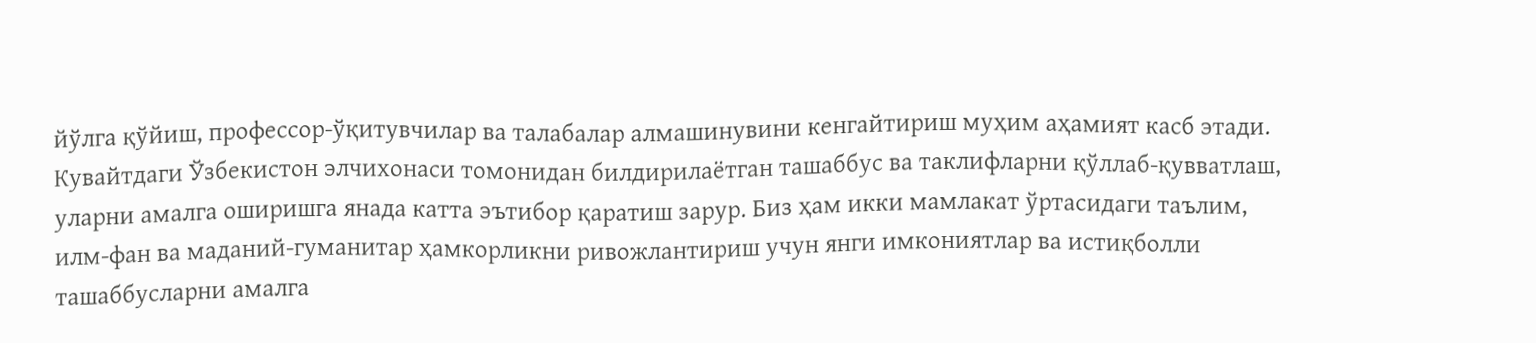йўлга қўйиш, профессор-ўқитувчилар ва талабалар алмашинувини кенгайтириш муҳим аҳамият касб этади.
Кувайтдаги Ўзбекистон элчихонаси томонидан билдирилаётган ташаббус ва таклифларни қўллаб-қувватлаш, уларни амалга оширишга янада катта эътибор қаратиш зарур. Биз ҳам икки мамлакат ўртасидаги таълим, илм-фан ва маданий-гуманитар ҳамкорликни ривожлантириш учун янги имкониятлар ва истиқболли ташаббусларни амалга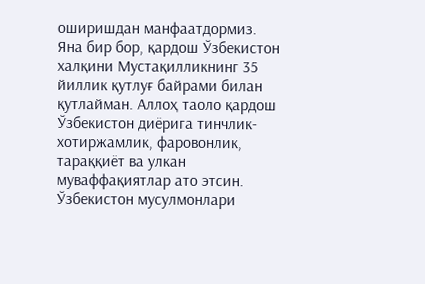оширишдан манфаатдормиз.
Яна бир бор, қардош Ўзбекистон халқини Мустақилликнинг 35 йиллик қутлуғ байрами билан қутлайман. Аллоҳ таоло қардош Ўзбекистон диёрига тинчлик-хотиржамлик, фаровонлик, тараққиёт ва улкан муваффақиятлар ато этсин.
Ўзбекистон мусулмонлари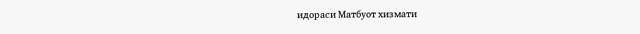идораси Матбуот хизмати